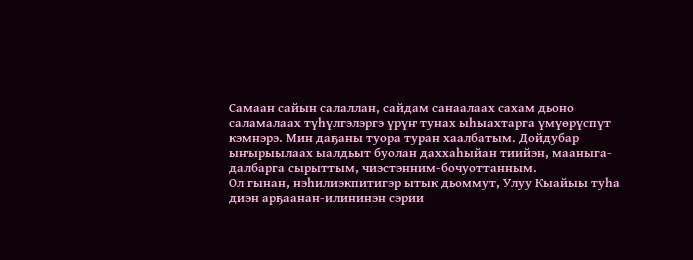Самаан сайын салаллан, сайдам санаалаах сахам дьоно саламалаах түһүлгэлэргэ үрүҥ тунах ыһыахтарга үмүөрүспүт кэмнэрэ. Мин даҕаны туора туран хаалбатым. Дойдубар ыҥырыылаах ыалдьыт буолан даххаһыйан тиийэн, мааныга-далбарга сырыттым, чиэстэнним-бочуоттанным.
Ол гынан, нэһилиэкпитигэр ытык дьоммут, Улуу Кыайыы туһа диэн арҕаанан-илининэн сэрии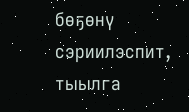бөҕөнү сэриилэспит, тыылга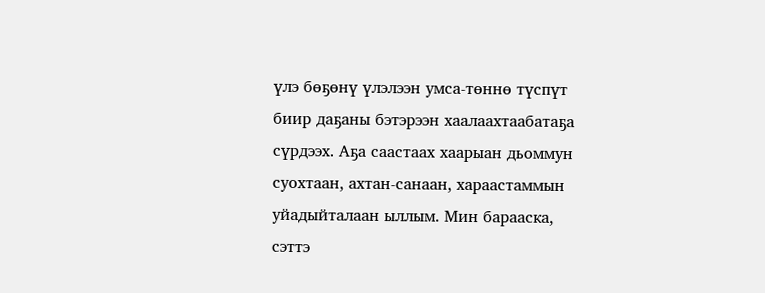үлэ бөҕөнү үлэлээн умса-төннө түспүт биир даҕаны бэтэрээн хаалаахтаабатаҕа сүрдээх. Аҕа саастаах хаарыан дьоммун суохтаан, ахтан-санаан, хараастаммын уйадыйталаан ыллым. Мин барааска, сэттэ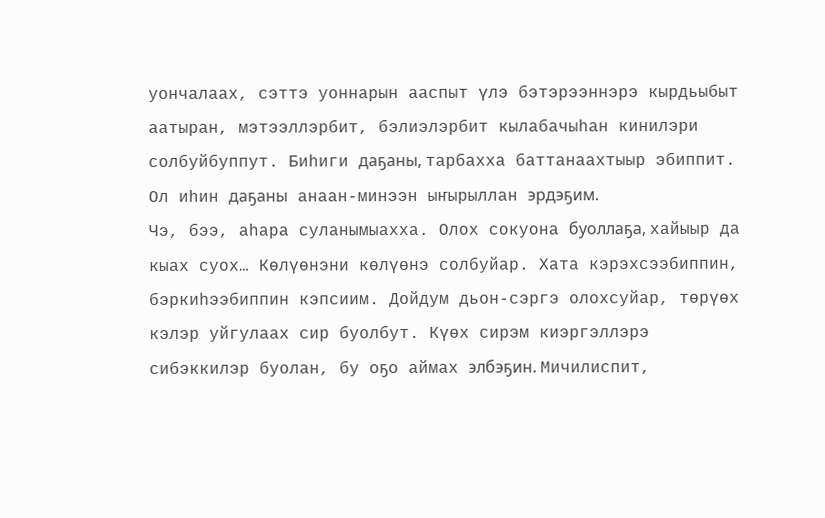уончалаах, сэттэ уоннарын ааспыт үлэ бэтэрээннэрэ кырдьыбыт аатыран, мэтээллэрбит, бэлиэлэрбит кылабачыһан кинилэри солбуйбуппут. Биһиги даҕаны, тарбахха баттанаахтыыр эбиппит. Ол иһин даҕаны анаан-минээн ыҥырыллан эрдэҕим.
Чэ, бээ, аһара суланымыахха. Олох сокуона буоллаҕа, хайыыр да кыах суох… Көлүөнэни көлүөнэ солбуйар. Хата кэрэхсээбиппин, бэркиһээбиппин кэпсиим. Дойдум дьон-сэргэ олохсуйар, төрүөх кэлэр уйгулаах сир буолбут. Күөх сирэм киэргэллэрэ сибэккилэр буолан, бу оҕо аймах элбэҕин. Мичилиспит,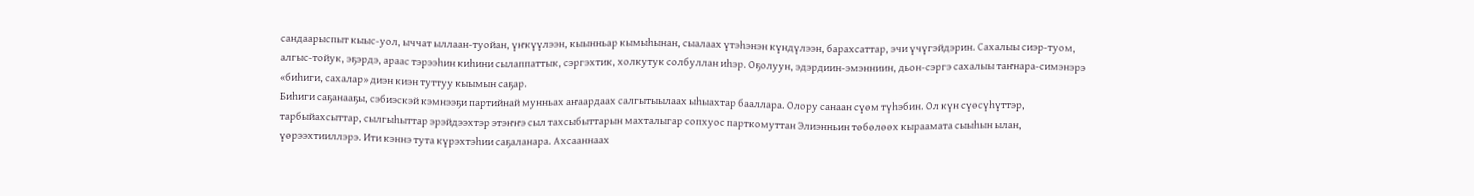сандаарыспыт кыыс-уол, ыччат ыллаан-туойан, үҥкүүлээн, кыынньар кымыһынан, сыалаах үтэһэнэн күндүлээн, барахсаттар, эчи үчүгэйдэрин. Сахалыы сиэр-туом, алгыс-тойук, эҕэрдэ, араас тэрээһин киһини сылаппаттык, сэргэхтик, холкутук солбуллан иһэр. Оҕолуун, эдэрдиин-эмэнниин, дьон-сэргэ сахалыы таҥнара-симэнэрэ «биһиги, сахалар» диэн киэн туттуу кыымын саҕар.
Биһиги саҕанааҕы, сэбиэскэй кэмнээҕи партийнай мунньах аҥаардаах салгытыылаах ыһыахтар бааллара. Олору санаан сүөм түһэбин. Ол күн сүөсүһүттэр, тарбыйахсыттар, сылгыһыттар эрэйдээхтэр этэҥҥэ сыл тахсыбыттарын махталыгар сопхуос парткомуттан Элиэнньин төбөлөөх кыраамата сыыһын ылан, үөрээхтииллэрэ. Ити кэннэ тута күрэхтэһии саҕаланара. Ахсааннаах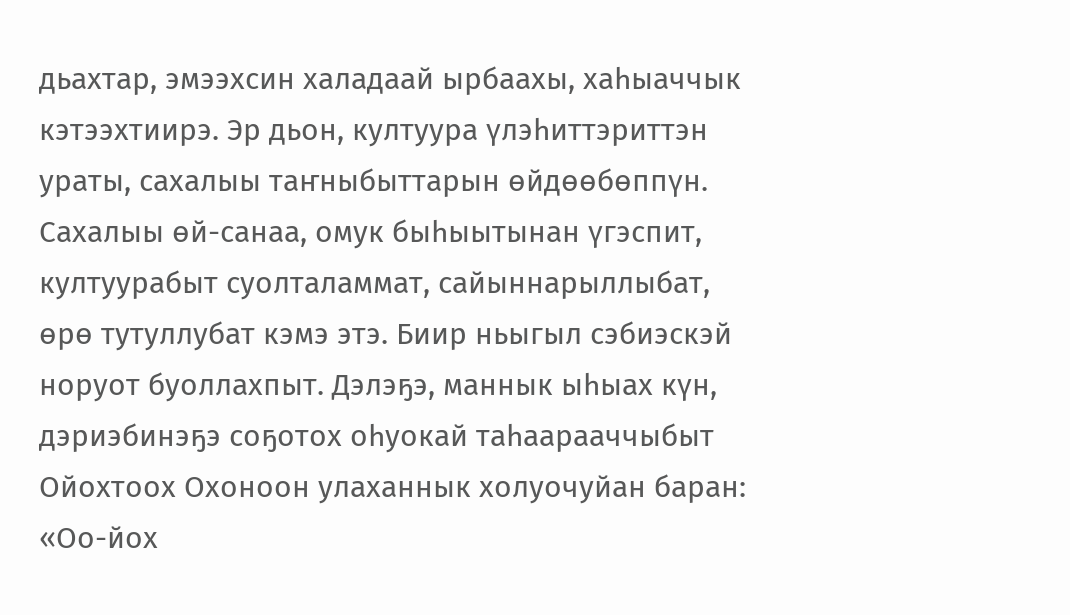дьахтар, эмээхсин халадаай ырбаахы, хаһыаччык кэтээхтиирэ. Эр дьон, култуура үлэһиттэриттэн ураты, сахалыы таҥныбыттарын өйдөөбөппүн. Сахалыы өй-санаа, омук быһыытынан үгэспит, култуурабыт суолталаммат, сайыннарыллыбат, өрө тутуллубат кэмэ этэ. Биир ньыгыл сэбиэскэй норуот буоллахпыт. Дэлэҕэ, маннык ыһыах күн, дэриэбинэҕэ соҕотох оһуокай таһаарааччыбыт Ойохтоох Охоноон улаханнык холуочуйан баран:
«Оо-йох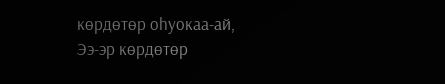көрдөтөр оһуокаа-ай,
Ээ-эр көрдөтөр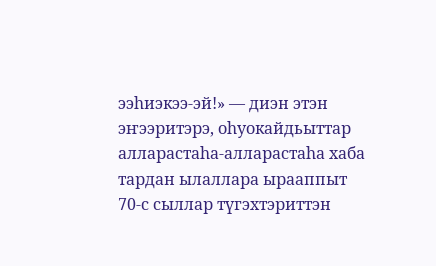ээһиэкээ-эй!» — диэн этэн эҥээритэрэ, оһуокайдьыттар алларастаһа-алларастаһа хаба тардан ылаллара ырааппыт 70-с сыллар түгэхтэриттэн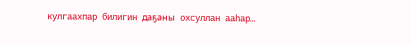кулгаахпар билигин даҕаны охсуллан ааһар…